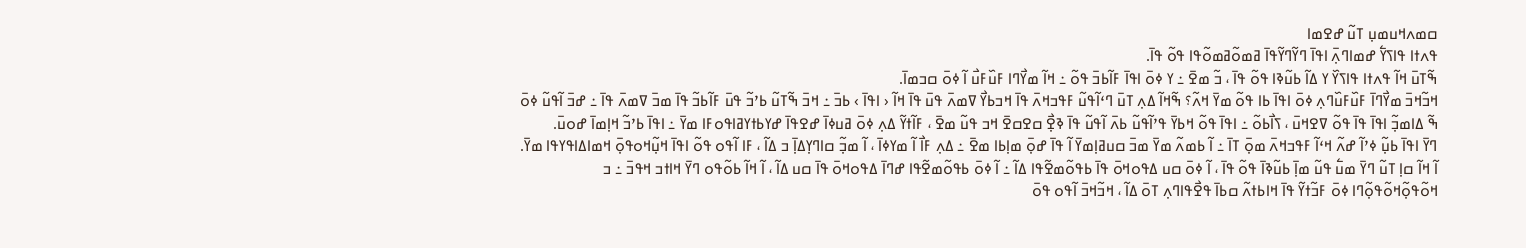ߛߘߍߞߎߘߎ߲ ߠߎ߬ ߝߐߘߊ
ߟߍߙߊ ߟߊߖߌ߱ ߝߘߊߣߍ߲߫ ߊߟߊ߫ ߣߌ߬ߣߌ߬ߟߊ߫ ߥߘߋ߬ߥߘߋ߬ߟߊ ߟߋ߬ ߟߊ߫.
ߒ߬ߠߎ߫ ߞߊ߬ ߟߍߙߊ ߟߊߖߌ߰ ߌ ߡߊ߬ ߕߎ߬ߢߊ ߟߋ߬ ߟߊ߫ ، ߏ߬ ߘߐ߫ ߸ ߌ ߦߋ߫ ߊߟߊ߫ ߓߊ߬ߕߏ߫ ߟߋ߬ ߸ ߞߊ߬ ߘߌ߯ߣߊ ߓߎ߰ߓߎ߯ ߊ߬ ߦߋ߫ ߛߏߘߊ߫.
ߞߏ߬ߞߏ߫ ߘߌ߯ߣߊ߫ ߓߎ߰ߓߎ߰ߣߍ߲ ߦߋ߫ ߊߟߊ߫ ߕߊ ߟߋ߬ ߘߌ߫ ߞߍ߬؟ ߒ߬ߞߊ߬ ߡߍ߲ ߠߎ߫ ߣߵߊ߬ߟߎ߬ ߓߟߏߞߍ߫ ߟߊ߫ ߞߏߕߌ߯ ߜߘߍ߫ ߟߎ߫ ߟߊ߫ ߞߊ߬ ‹ ߊߟߊ߫ › ߕߏ߫ ߸ ߞߏ߫ ߒ߬ߠߎ߬ ߕߴߏ߬ ߟߎ߫ ߓߊ߬ߕߏ߬ ߟߊ߫ ߘߏ߫ ߜߘߍ߫ ߟߊ߫ ߸ ߝߏ߫ ߊ߬ߟߎ߬ ߦߋ߫ ߒ߬ ߡߊߘߏ߲߬ ߊߟߊ߫ ߟߊ߫ ߟߋ߬ ߜߐߞߎ߫ ، ߖߊ߯ߕߋ߬ ߸ ߊߟߊ߫ ߟߋ߬ ߞߕߌ߫ ߟߴߊ߬ߟߎ߬ ߕߍ߫ ߊ߬ߟߎ߬ ߟߊ߫ ߢߐ߲߯ ߛߐߛߐ߫ ߞߏ ߟߎ߬ ߘߐ߫ ، ߓߊ߬ߙߌ߬ ߡߍ߲ ߦߋ߫ ߥߎߦߊ߫ ߝߐߟߊ߫ ߝߌߕߙߌߥߊߟߋߓߊ ߘߌ߫ ߸ ߊߟߊ߫ ߕߴߏ߬ ߞߊ߲ߘߊ߫ ߝߋߎ߫.
ߣߌ߫ ߊߟߊ߫ ߕߎ߲߬ ߦߴߊ߬ ߝߍ߬ ߞߵߊ߬ ߓߟߏߞߍ߫ ߘߋ߲߫ ߠߊ߫ ߸ ߊ߬ ߕߘߍ߬ ߘߌ߫ ߘߏ߫ ߛߎߥߊ߲ߘߌ߫ ߊ߬ ߟߊ߫ ߝߋ߲߫ ߘߊ߲ߕߊ ߘߐ߫ ߸ ߡߍ߲ ߓߊ߯ ߊ߬ ߘߌߦߊ߫ ، ߊ߬ ߘߏ߲߬ ߛߊߣߌ߲ߡߊ߲߫ ߏ ߡߊ߬ ، ߓߊ ߊ߬ߟߋ ߟߋ߬ ߊߟߊ߫ ߞߎ߲߬ߞߋߟߋ߲߫ ߞߘߊߡߊߟߌߟߊ ߘߌ߫.
ߊ߬ ߞߊ߬ ߛߊ߲ ߠߎ߬ ߣߌ߫ ߘߎ߱ ߟߎ߬ ߘߊ߲߫ ߕߎ߬ߢߊ߫ ߟߋ߬ ߟߊ߫ ، ߊ߬ ߦߋ߫ ߛߎ ߡߟߋߞߋ߫ ߟߊ߫ ߕߟߋ߬ߘߐ߬ߟߊ ߡߊ߬ ߸ ߊ߬ ߦߋ߫ ߕߟߋ߬ߘߐ߬ߟߊ ߝߣߊ߫ ߡߟߋߞߋ߫ ߟߊ߫ ߛߎ ߡߊ߬ ، ߊ߬ ߞߊ߬ ߕߋ߬ߟߋ ߣߌ߫ ߞߊߙߏ ߞߟߏ߫ ߸ ߏ ߞߋ߬ߟߋ߲߬ߞߋ߬ߟߋ߲߬ߣߊ ߦߋ߫ ߓߏ߬ߙߌ߬ ߟߊ߫ ߞߊߕߙߍ߬ ߛߕߊ߫ ߟߐ߯ߟߊߣߍ߲ ߠߋ߫ ߡߊ߬ ، ߞߏ߬ߞߏ߫ ߊ߬ߟߋ ߟߋ߫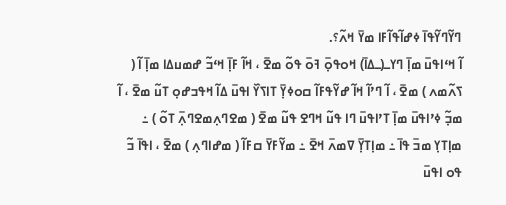ߣߌ߬ߣߌ߬ߟߊ߫ ߦߝߊ߬ߟߊ߬ߓߊ ߘߌ߫ ߞߍ߬؟.
ߊ߬ ߞߵߊߟߎ߫ ߘߊ߲߫ ߣߌߺ(ߺߡߊ߫) ߞߋߟߋ߲߫ ߔߋ߫ ߟߋ߬ ߘߐ߫ ، ߞߊ߬ ߓߊ߲߫ ߞߵߏ߬ ߝߘߎߡߊ ߘߊ߲߫ ߊ߬ ( ߖߍ߬ߘߍ ) ߘߐ߫ ، ߊ߬ ߣߴߊ߬ ߞߊ߬ ߝߌ߬ߟߓߊ߬ ߛߋߦߌ߲߫ ߠߊߖߌ߰ ߊߟߎ߫ ߡߊ߬ ߞߟߏߝߋ߲ ߠߎ߬ ߘߐ߫ ، ߊ߬ ߘߏ߲߬ ߦߴߊߟߎ߫ ߘߊ߲߫ ߠߴߊߟߎ߫ ߣߊ ߟߎ߬ ߞߣߐ ߟߎ߬ ߘߐ߫ ( ߘߐߣߍ߲ߘߐߣߍ߲߫ ߠߋ߬ ) ߸ ߘߊ߲ߠߌ߲ ߘߏ߫ ߟߊ߫ ߸ ߘߊ߲ߠߌ߲߫ ߜߘߍ߫ ߞߐ߫ ߸ ߘߌ߬ߓߌ߫ ߛߓߊ߬ ( ߘߝߊߣߍ߲ ) ߘߐ߫ ، ߊߟߊ߫ ߏ߬ ߟߋ ߊߟߎ߫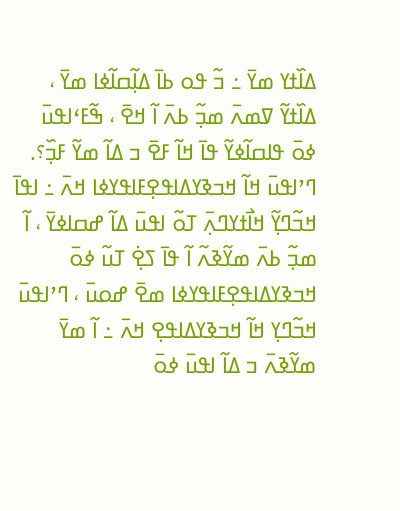ߡߊ߰ߙߌ ߘߌ߫ ߸ ߏ߬ ߟߋ ߕߊ߫ ߡߊ߲߬ߛߊ߬ߦߊ ߘߌ߫ ، ߡߊ߰ߙߌ߬ ߜߘߍ߫ ߘߏ߲߬ ߕߍ߫ ߊ߬ ߞߐ߫ ، ߒ߬ߓߵߊߟߎ߫ ߦߋ߫ ߟߊߛߊ߬ߦߌ߬ ߟߊ߫ ߞߊ߬ ߓߐ߫ ߏ ߡߊ߬ ߘߌ߬ ߓߏ߲߰؟.
ߣߴߊߟߎ߫ ߞߊ߬ ߞߏߢߌߡߊߟߐ߲ߓߊߟߌߦߊ ߞߍ߫ ߸ ߊߟߊ߫ ߞߏ߬ߣߌ߲߬ ߞߊ߯ߙߌߣߍ߲߫ ߠߋ߬ ߊߟߎ߫ ߡߊ߬ ߝߛߊߦߌ߫ ، ߊ߬ ߘߏ߲߬ ߕߍ߫ ߘߌ߬ߢߍ߬ ߊ߬ ߟߊ߫ ߖߐ߲߭ ߠߎ߬ ߦߋ߫ ߞߏߢߌߡߊߟߐ߲ߓߊߟߌߦߊ ߘߐ߫ ߝߋߎ߫ ، ߣߴߊߟߎ߫ ߞߏ߬ߣߌ߲ ߞߊ߬ ߞߏߢߌߡߊߟߐ߲ ߞߍ߫ ߸ ߊ߬ ߘߌ߫ ߘߌ߬ߢߍ߫ ߏ ߡߊ߬ ߊߟߎ߫ ߦߋ߫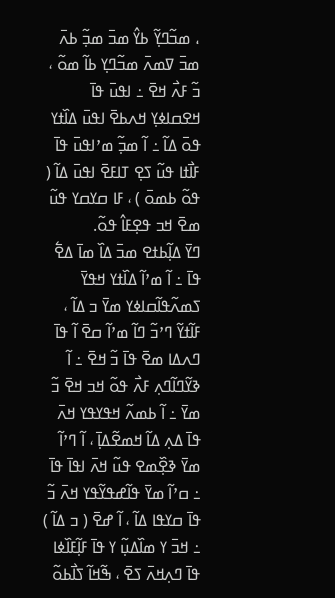، ߘߏ߬ߣߌ߲߬ ߕߌ߮ ߘߏ߫ ߘߏ߲߬ ߕߍ߫ ߘߏ߫ ߜߘߍ߫ ߘߏ߬ߣߌ߲ ߕߊ߬ ߘߋ߬ ، ߏ߬ ߓߍ߯ ߞߐ߫ ߸ ߊߟߎ߫ ߟߊ߫ ߞߐߛߊߦߌ߲ ߞߍߕߐ߫ ߊߟߎ߫ ߡߊ߰ߙߌ ߟߋ߫ ߡߊ߬ ߸ ߊ߬ ߘߏ߲߬ ߘߴߊߟߎ߫ ߟߊ߫ ߓߊ߯ߙߊ ߟߎ߬ ߖߐ߲ ߠߊߓߐ߫ ߊߟߎ߫ ߡߊ߬ ( ߟߋ߬ ߕߘߋ߫ ) ، ߓߊ ߛߌߛߌ ߟߎ߬ ߘߐ߫ ߞߏ ߟߐ߲ߓߊ߮ ߟߋ߬.
ߣߌ߫ ߡߊ߲߬ߕߙߐ ߘߏ߫ ߡߊ߰ ߘߊ߫ ߡߐ߱ ߟߊ߫ ߸ ߊ߬ ߘߴߊ߬ ߡߊ߰ߙߌ ߞߟߌ߫ ߖߘߍ߬ߟߊ߬ߛߊߦߌ ߘߌ߫ ߏ ߡߊ߬ ، ߓߊ߬ߙߌ߬ ߣߴߏ߬ ߣߊ߬ ߘߴߊ߬ ߛߐ߫ ߊ߬ ߟߊ߫ ߣߍߡߊ ߘߐ߫ ߟߊ߫ ߏ߬ ߞߐ߫ ߸ ߊ߬ ߢߌ߬ߣߊ߬ߣߍ߲ ߓߍ߯ ߟߋ߬ ߞߏ ߞߐ߫ ߏ߬ ߘߌ߫ ߸ ߊ߬ ߕߘߍ߬ ߞߟߌߟߌ ߞߍ߫ ߟߊ߫ ߡߍ߲ ߡߊ߬ ߞߘߐ߬ߡߊ߲߫ ، ߊ߬ ߣߴߊ߬ ߘߌ߫ ߢߐ߲߰ߘߐ ߟߎ߬ ߞߍ߫ ߊߟߊ߫ ߟߊ߫ ߸ ߛߴߊ߬ ߘߌ߫ ߟߊ߬ߝߟߌ߬ߟߌ ߞߍ߫ ߏ߬ ߟߊ߫ ߛߌߟߊ ߡߊ߬ ، ߊ߬ ߝߐ߫ ( ߏ ߡߊ߬ ) ߸ ߞߏ߫ ߌ ߘߊ߰ߡߎ߲߬ ߌ ߟߊ߫ ߓߊ߲߬ߓߊ߰ߦߊ ߟߊ߫ ߣߍ߲ߞߍ߫ ߖߐ߫ ، ߒ߬ߞߊ߬ ߖߊ߯ߕߋ߬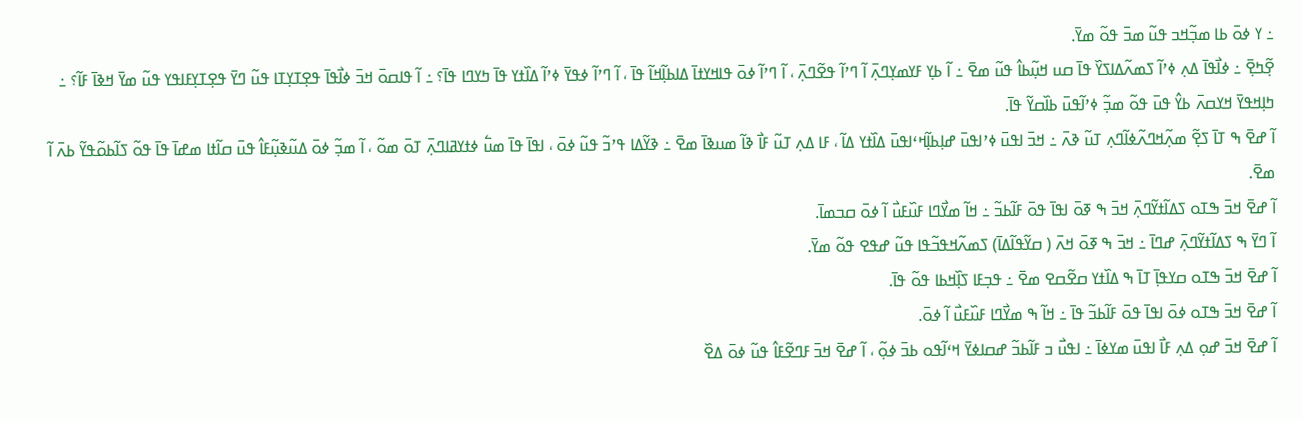߸ ߌ ߦߋ߫ ߕߊ ߘߏ߲߬ߞߏ ߟߎ߬ ߘߏ߫ ߟߋ߬ ߘߌ߫.
ߐ߲߬ߤߐ߲߫ ߸ ߦߊ߯ߟߊ߫ ߡߍ߲ ߦߴߊ߬ ߖߘߍ߬ߡߊߖߌ߰ ߟߊ߫ ߛߎ ߞߎ߲߬ߕߊ߮ ߟߎ߬ ߘߐ߫ ߸ ߊ߬ ߕߌ߲ ߓߌߘߌ߲ߣߍ߲߫ ߊ߬ ߣߴߊ߬ ߟߐ߬ߣߍ߲߫ ، ߊ߬ ߣߴߊ߬ ߦߋ߫ ߟߊߞߌߙߊ߫ ߡߊߕߊ߲߬ߞߊ߬ ߟߊ߫ ، ߊ߬ ߣߴߊ߬ ߦߟߌ߫ ߦߴߊ߬ ߡߊ߰ߙߌ ߟߊ߫ ߤߌߣߊ ߟߊ߫؟ ߸ ߊ߬ ߟߊߛߋ߫ ߞߏ߫ ߦߊ߯ߟߊ߫ ߟߐ߲ߠߌ߲ߠߊ ߟߎ߬ ߣߌ߫ ߟߐ߲ߠߌ߲ߓߊߟߌ ߟߎ߬ ߘߌ߫ ߞߢߊ߫ ߓߊ߬؟ ߸ ߤߊ߲ߞߟߌ߫ ߞߌߛߍ߫ ߕߌ߮ ߟߎ߫ ߟߋ߬ ߘߏ߲߬ ߦߴߊ߬ߟߎ߫ ߕߊ߰ߛߌ߬ ߟߊ߫.
ߊ߬ ߝߐ߫ ߒ ߠߊ߫ ߖߐ߲߬ ߘߍ߲߬ߞߣߍ߬ߦߊ߬ߣߍ߲ ߠߎ߬ ߢߍ߫ ߸ ߞߏ߫ ߊߟߎ߫ ߦߴߊߟߎ߫ ߝߊ߲ߕߊ߲߬ߞߵߊߟߎ߫ ߡߊ߰ߙߌ ߡߊ߬ ، ߓߊ ߡߍ߲ ߠߎ߬ ߓߊ߯ ߢߊ߬ ߘߎߢߊ߫ ߘߐ߫ ߸ ߢߌ߬ߡߊ ߟߴߏ߬ ߟߎ߬ ߦߋ߫ ، ߊߟߊ߫ ߟߊ߫ ߘߎ߱ ߦߙߌߥߊߣߍ߲߫ ߠߋ߫ ߘߋ߬ ، ߊ߬ ߘߏ߲߬ ߦߋ߫ ߡߎ߬ߢߎ߲߬ߓߊ߮ ߟߎ߫ ߛߊ߬ߙߊ ߘߝߊ߫ ߟߊ߫ ߟߋ߬ ߖߊ߬ߕߋ߬ߟߌ߬ ߕߍ߫ ߊ߬ ߘߐ߫.
ߊ߬ ߝߐ߫ ߞߏ߫ ߒߠߋ ߖߡߊ߬ߙߌ߬ߣߍ߲߫ ߞߏ߫ ߒ ߧߋ߫ ߊߟߊ߫ ߟߋ߫ ߓߊ߬ߕߏ߬ ߸ ߞߊ߬ ߘߌ߯ߣߊ ߓߎ߰ߓߎ߯ ߊ߬ ߦߋ߫ ߛߏߘߊ߫.
ߊ߬ ߣߌ߫ ߒ ߖߡߊ߬ߙߌ߬ߣߍ߲߫ ߝߣߊ߫ ߸ ߞߏ߫ ߒ ߧߋ߫ ߞߍ߫ ( ߛߌ߬ߟߊ߬ߡߊ߫) ߖߘߍ߬ߞߟߏ߬ߟߊ ߟߎ߬ ߝߟߐ ߟߋ߬ ߘߌ߫.
ߊ߬ ߝߐ߫ ߞߏ߫ ߒߠߋ ߛߌߟߊ߲߫ ߠߊ߫ ߒ ߡߊ߰ߙߌ ߛߐ߬ߛߐ ߘߐ߫ ߸ ߟߏ߲ߓߊ ߖߊ߲߰ߞߕߊ ߟߋ߬ ߟߊ߫.
ߊ߬ ߝߐ߫ ߞߏ߫ ߒߠߋ ߦߋ߫ ߊߟߊ߫ ߟߋ߫ ߓߊ߬ߕߏ߬ ߟߊ߫ ߸ ߞߊ߬ ߒ ߘߌ߯ߣߊ ߓߎ߰ߓߎ߯ ߊ߬ ߦߋ߫.
ߊ߬ ߝߐ߫ ߞߏ߫ ߝߋ߲ ߡߍ߲ ߓߊ߯ ߊߟߎ߫ ߘߌߦߊ߫ ߸ ߊߟߎ߯ ߏ ߓߊ߬ߕߏ߬ ߝߛߊߦߌ߫ ߞߵߊ߬ߟߋ ߕߏ߫ ߦߋ߲߬ ، ߊ߬ ߝߐ߫ ߞߏ߫ ߓߣߐ߬ߓߊ߮ ߟߎ߬ ߦߋ߫ ߡߐ߰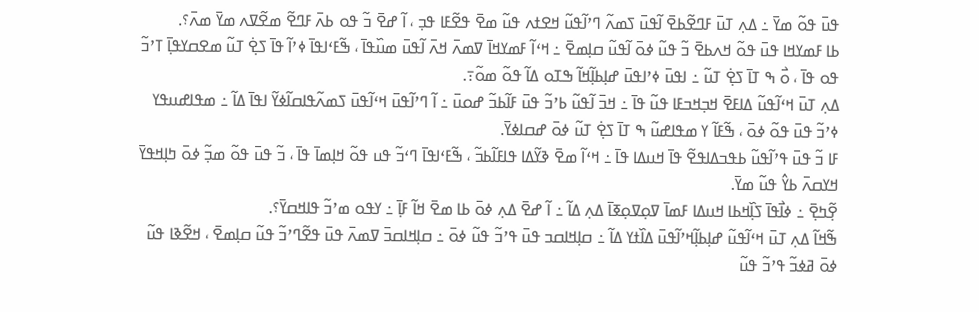ߟߎ߫ ߟߋ߬ ߘߌ߫ ߸ ߡߍ߲ ߠߎ߫ ߓߣߐ߬ߕߐ߫ ߊ߬ߟߎ߫ ߖߘߍ߬ ߣߴߊ߬ߟߎ߬ ߞߐߙߍ ߟߎ߬ ߘߐ߫ ߟߐ߬ߓߊ ߟߏ߲ ، ߊ߬ ߝߐ߫ ߏ߬ ߟߋ ߕߍ߫ ߓߣߐ߬ ߘߐ߬ߜߍ ߘߌ߫ ߘߍ߫؟.
ߕߊ ߓߘߌߞߊ ߟߎ߫ ߟߋ߬ ߞߍߕߐ߫ ߏ߬ ߟߎ߬ ߦߋ߫ ߊ߬ߟߎ߬ ߛߊ߲ߘߐ߫ ߸ ߞߵߊ߬ ߓߘߌߞߊ߫ ߜߘߍ߫ ߞߍ߫ ߊ߬ߟߎ߫ ߘߎ߰ߟߊ߫ ، ߒ߬ߓߵߊߟߊ߫ ߦߴߊ߬ ߟߊ߫ ߖߐ߲߭ ߠߎ߬ ߘߐߛߌߟߊ߲߫ ߠߴߏ߬ ߟߋ ߟߊ߫ ، ߋ߯ ߒ ߠߊ߫ ߖߐ߲߭ ߠߎ߬ ߸ ߊߟߎ߫ ߦߴߊߟߎ߫ ߝߊ߲ߕߊ߲߬ߞߊ߬ ߒߠߋ ߡߊ߬ ߟߋ߬ ߘߋ߬߹.
ߡߍ߲ ߠߎ߫ ߞߵߊ߬ߟߎ߬ ߡߊߓߐ߫ ߞߏ߲ߞߏߓߊ ߟߎ߬ ߟߊ߫ ߸ ߞߏ߫ ߊ߬ߟߎ߬ ߕߴߏ߬ ߟߎ߫ ߓߊ߬ߕߏ߬ ߝߋߎ߫ ߸ ߊ߬ ߣߴߊ߬ߟߎ߫ ߞߵߊ߬ߟߎ߫ ߖߘߍ߬ߟߊߛߊ߬ߦߌ߬ ߊߟߊ߫ ߡߊ߬ ߸ ߘߟߊߝߎߟߌ ߦߴߏ߬ ߟߎ߫ ߟߋ߬ ߦߋ߫ ، ߒ߬ߓߊ߬ ߌ ߘߟߊߝߎ߬ ߒ ߠߊ߫ ߖߐ߲߭ ߠߎ߬ ߦߋ߫ ߝߛߊߦߌ߫.
ߓߊ ߏ߬ ߟߎ߫ ߟߴߊ߬ߟߎ߬ ߕߟߏߡߊߟߐ߬ ߟߊ߫ ߞߎߡߊ ߟߊ߫ ߸ ߞߵߊ߬ ߘߐ߫ ߢߌ߬ߡߊ ߟߊߓߊ߬ߕߏ߬ ، ߒ߬ߓߵߊߟߊ߫ ߣߵߏ߬ ߟߎ ߟߋ߬ ߞߊ߲ߘߊ߫ ߟߊ߫ ، ߏ߬ ߟߎ߫ ߟߋ߬ ߘߏ߲߬ ߦߋ߫ ߤߊ߲ߞߟߌ߫ ߞߌߛߍ߫ ߕߌ߮ ߟߎ߬ ߘߌ߫.
ߐ߲߬ߤߐ߲߫ ߸ ߦߊ߯ߟߊ߫ ߖߊ߲߰ߞߕߊ ߞߎߡߊ ߓߘߊ߫ ߜߋ߲ߜߋ߲ߧߊ߫ ߡߍ߲ ߡߊ߬ ߸ ߊ߬ ߝߐ߫ ߡߍ߲ ߦߋ߫ ߕߊ ߘߐ߫ ߞߊ߬ ߓߊ߲߫ ߸ ߌߟߋ ߘߴߏ߬ ߟߊߞߛߌ߫؟.
ߒ߬ߞߊ߬ ߡߍ߲ ߠߎ߫ ߞߵߊ߬ߟߎ߬ ߝߊ߲ߕߊ߲߬ߞߴߊ߬ߟߎ߫ ߡߊ߰ߙߌ ߡߊ߬ ߸ ߛߊ߲ߞߊߛߏ ߟߎ߫ ߟߴߏ߬ ߟߎ߬ ߦߋ߫ ߸ ߛߊ߲ߞߊߛߏ߫ ߜߘߍ߫ ߟߎ߫ ߟߐ߬ߣߴߏ߬ ߟߎ߬ ߛߊ߲ߘߐ߫ ، ߞߐ߬ߢߊ ߟߎ߬ ߦߋ߫ ߥߦߏ߬ ߟߴߏ߬ ߟߎ߬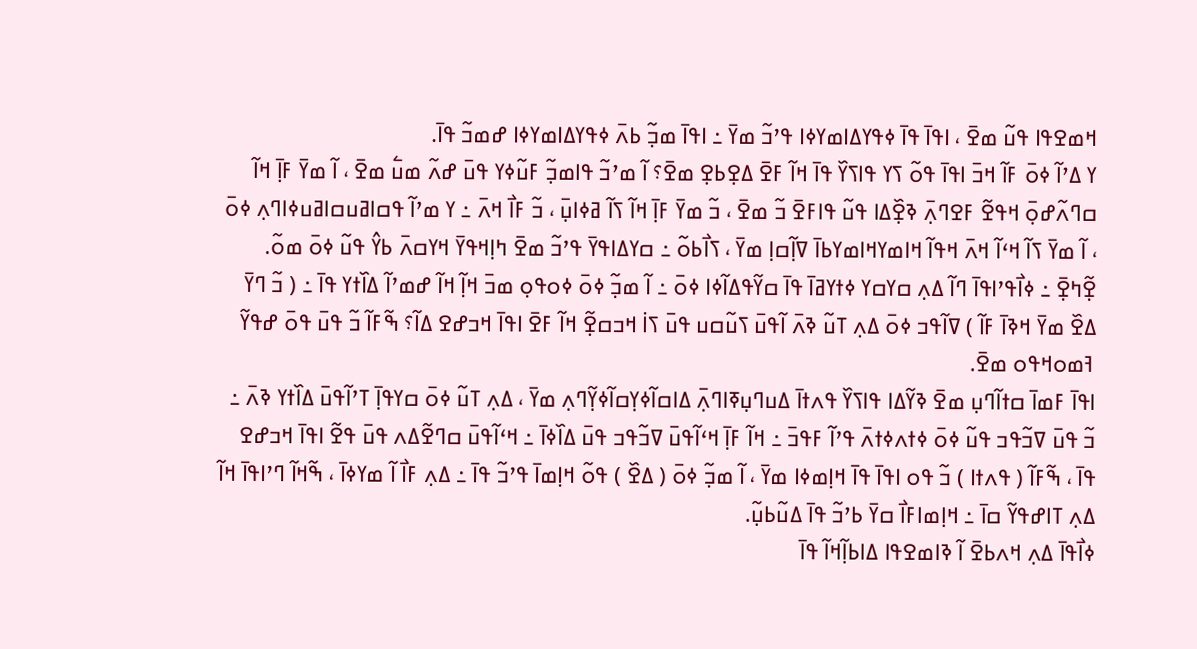ߞߘߐߟߊ ߟߎ߬ ߘߐ߫ ، ߊߟߊ߫ ߟߊ߫ ߦߟߌߡߊߘߌߦߊ ߟߴߏ߬ ߘߌ߫ ߸ ߊߟߊ߫ ߘߏ߲߬ ߕߍ߫ ߦߟߌߡߊߘߌߦߊ ߝߘߏ߬ ߟߊ߫.
ߌ ߡߴߊ߬ ߦߋ߫ ߓߊ߬ ߞߏ߫ ߊߟߊ߫ ߟߋ߬ ߖߌ ߟߊߖߌ߰ ߟߊ߫ ߞߊ߬ ߓߐ߫ ߡߐ߲ߕߐ߲ ߘߐ߫؟ ߊ߬ ߘߴߏ߬ ߟߊߘߏ߲߬ ߓߎ߬ߦߌ ߟߎ߫ ߝߍ߬ ߘߎ߱ ߘߐ߫ ، ߊ߬ ߘߌ߫ ߓߊ߲߫ ߞߊ߬ ߛߣߍ߬ߝߋ߲߫ ߞߟߐ߬ ߓߐߣߍ߲߫ ߢߐ߲߰ߡߊ ߟߎ߬ ߟߊߓߐ߫ ߏ߬ ߘߐ߫ ، ߏ߬ ߘߌ߫ ߓߊ߲߫ ߞߊ߬ ߖߊ߬ ߥߦߊߎ߲߫ ، ߏ߬ ߓߊ߯ ߞߍ߫ ߸ ߌ ߘߴߊ߬ ߟߛߊߥߎߛߊߥߎߦߊߣߍ߲ ߦߋ߫ ، ߊ߬ ߘߌ߫ ߖߊ߬ ߞߵߊ߬ ߞߍ߫ ߞߟߊ߬ ߞߊߘߌߞߊߘߌߕߊ߫ ߜߊ߲߬ߛߊ߲ ߘߌ߫ ، ߖߊ߯ߕߋ߬ ߸ ߛߌߡߊߟߌ߫ ߟߴߏ߬ ߘߐ߫ ߤߊ߲ߞߟߌ߫ ߞߌߛߍ߫ ߕߌ߮ ߟߎ߬ ߦߋ߫ ߘߋ߬.
ߐ߲߬ߤߐ߲߫ ߸ ߦߊ߯ߟߴߊߟߊ߫ ߣߊ߬ ߡߍ߲ ߛߌߛߌ ߦߙߌߥߊ߫ ߟߊ߫ ߛߌ߬ߟߡߊ߬ߦߊ ߦߋ߫ ߸ ߊ߬ ߘߏ߲߬ ߦߋ߫ ߦߋߟߋ߲ ߘߏ߫ ߞߊ߲߬ ߞߊ߬ ߝߘߴߊ߬ ߡߊ߰ߙߌ ߟߊ߫ ߸ ( ߏ߬ ߣߌ߫ ߡߐ߰ ߘߌ߫ ߞߢߊ߫ ߓߊ߬ ) ߜߊ߬ߟߏ ߦߋ߫ ߡߍ߲ ߠߎ߬ ߢߍ߫ ߊ߬ߟߎ߫ ߖߎ߬ߛߎ ߟߎ߫ ߖߊ߭ ߞߏߛߐ߲߬ ߞߊ߬ ߓߐ߫ ߊߟߊ߫ ߞߏߝߐ ߡߊ߬؟ ߒ߬ߓߊ߬ ߏ߬ ߟߎ߫ ߟߋ߫ ߝߟߌ߬ ߔߘߋߞߟߋ ߘߐ߫.
ߊߟߊ߫ ߓߘߊ߫ ߛߙߊ߬ߣߎ߲ ߘߐ߫ ߢߌ߬ߡߊ ߟߊߖߌ߰ ߟߍߙߊ߫ ߡߎߣߎ߲ߧߊߣߍ߲߫ ߡߊߛߊ߬ߦߌ߲ߛߊ߬ߦߌ߲߬ߣߍ߲ ߘߌ߫ ، ߡߍ߲ ߠߎ߬ ߦߋ߫ ߛߌߟߊ߲߫ ߠߴߊ߬ߟߎ߫ ߡߊ߰ߙߌ ߢߍ߫ ߸ ߏ߬ ߟߎ߫ ߜߏ߬ߟߏ ߟߎ߬ ߦߋ߫ ߦߙߍߦߙߍ߫ ߟߴߊ߬ ߓߟߏ߫ ߸ ߞߊ߬ ߓߊ߲߫ ߞߵߊ߬ߟߎ߫ ߜߏ߬ߟߏ ߟߎ߫ ߡߊ߰ߦߊ߫ ߸ ߞߵߊ߬ߟߎ߫ ߛߣߐ߬ߡߍ ߟߎ߫ ߟߐ߬ ߊߟߊ߫ ߞߏߝߐ ߟߊ߫ ، ߒ߬ߓߊ߬ ( ߟߍߙߊ ) ߏ߬ ߟߋ ߊߟߊ߫ ߟߊ߫ ߞߊ߲ߘߦߊ ߘߌ߫ ، ߊ߬ ߘߏ߲߬ ߦߋ߫ ( ߡߐ߰ ) ߟߋ߬ ߞߊ߲ߘߊ߫ ߟߴߏ߬ ߟߊ߫ ߸ ߡߍ߲ ߓߊ߯ ߊ߬ ߘߌߦߊ߫ ، ߒ߬ߞߊ߬ ߣߴߊߟߊ߫ ߞߊ߬ ߡߍ߲ ߠߊߝߟߌ߬ ߛߊ߫ ߸ ߞߊ߲ߘߊߓߊ߯ ߛߌ߫ ߕߴߏ߬ ߟߊ߫ ߡߎ߬ߕߎ߲߬.
ߦߊ߯ߟߊ߫ ߡߍ߲ ߞߍߕߐ߫ ߊ߬ ߢߊߘߐߟߊ ߡߊߕߊ߲߬ߞߊ߬ ߟߊ߫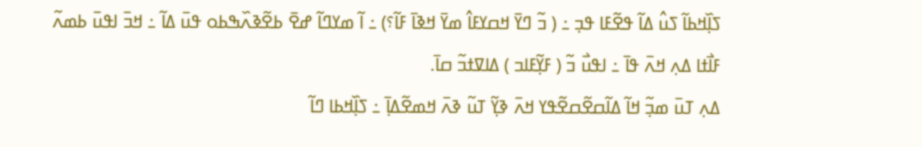ߖߊ߲߰ߞߕߊ߬ ߖߎ߮ ߡߊ߬ ߟߐ߬ߓߊ ߟߏ߲ ߸ ( ߏ߬ ߣߌ߫ ߞߛߌߓߊ߮ ߘߌ߫ ߞߢߊ߫ ߓߊ߬؟) ߸ ߊ߬ ߘߌߣߊ߬ ߝߐ߫ ߕߐ߬ߢߍ߰ߒߕߋ ߟߎ߫ ߡߊ߬ ߸ ߞߏ߫ ߊߟߎ߫ ߕߘߍ߬ ߓߊ߯ߙߊ ߡߍ߲ ߞߍ߫ ߟߊ߫ ߸ ߊߟߎ߯ ߏ߬ ( ߓߌ߲߬ߓߊߏ ) ߡߊߜߙߏ߬ ߛߊ߫.
ߡߍ߲ ߠߎ߫ ߘߏ߲߬ ߞߊ߬ ߡߊ߬ߛߐ߬ߛߐ߬ߟߌ ߞߍ߫ ߢߌ߲߬ ߠߎ߬ ߢߍ߫ ߞߘߐ߬ߡߊ߲߫ ߸ ߖߊ߲߰ߞߕߊ ߣߊ߬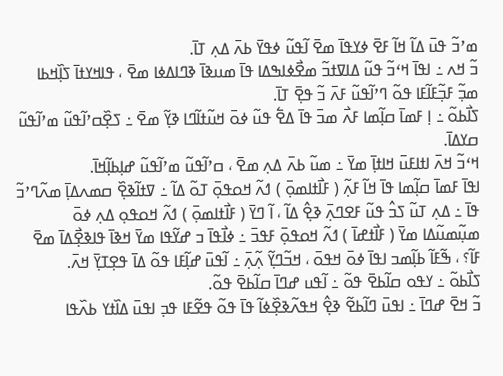ߘߴߏ߬ ߟߎ߫ ߡߊ߬ ߞߊ߬ ߓߐ߫ ߦߌߟߊ߫ ߘߐ߫ ߊ߬ߟߎ߬ ߦߟߌ߫ ߕߍ߫ ߡߍ߲ ߠߊ߫.
ߏ߬ ߞߍ ߸ ߊߟߊ߫ ߞߵߏ߬ ߟߎ߬ ߡߊߜߙߏ߬ ߘߐ߯ߦߊߒߡߊ ߟߊ߫ ߘߎߢߊ߫ ߢߣߊߡߦߊ ߘߐ߫ ، ߟߊߞߌߙߊ߫ ߖߊ߲߰ߞߕߊ ߘߏ߲߬ ߓߏ߲߬ߓߊ߬ߓߊ ߟߋ߬ ߣߴߊ߬ߟߎ߬ ߓߍ߫ ߏ߬ ߟߐ߲߫ ߠߊ߫.
ߖߊ߯ߕߋ߬ ߸ ߊ߲ ߓߘߊ߫ ߛߊ߲߬ߘߊ ߓߍ߯ ߘߏ߫ ߟߊ߫ ߡߐ߱ ߟߎ߬ ߦߋ߫ ߞߎ߬ߙߊ߬ߣߊ ߢߌ߲߬ ߘߐ߫ ߸ ߖߐ߲߰ߛߴߊ߬ߟߎ߬ ߘߴߊ߬ߟߎ߬ ߛߌߡߊ߫.
ߞߵߏ߬ ߞߍ߫ ߊߙߊߓߎ߫ ߞߊߙߊ߲߫ ߘߌ߫ ߸ ߘߎ߬ ߕߍ߫ ߡߍ߲ ߘߐ߫ ، ߛߴߊ߬ߟߎ߬ ߘߴߊ߬ߟߎ߬ ߝߊ߲ߕߊ߲߬ߞߊ߫.
ߊߟߊ߫ ߓߘߊ߫ ߛߊ߲߬ߘߊ ߟߊ߫ ߞߊ߬ ߓߍ߲߬ ( ߓߊ߯ߙߊߘߋ߲߫ ) ߗߍ߬ ߞߋߟߋ߲߫ ߠߋ߬ ߡߊ߬ ߸ ߜߙߊ߬ߢߐ߲߰ ߛߘߍߡߊ߲߫ ߘߍ߬ߣߴߏ߬ ߟߊ߫ ߸ ߡߍ߲ ߠߎ߬ ߖߏ߮ ߟߎ߬ ߓߐߣߍ߲߫ ߢߐ߲߮ ߡߊ߬ ، ߊ߬ ߣߌ߫ ( ߓߊ߯ߙߊߘߋ߲߫ ) ߗߍ߬ ߞߋߟߋ߲ ߡߍ߲ ߦߋ߫ ߘߎ߲߬ߘߎ߬ߡߊ ߘߌ߫ ( ߓߊ߯ߙߝߊ߫ ) ߗߍ߬ ߞߋߟߋ߲߫ ߓߟߏ߫ ߸ ߦߊ߯ߟߊ߫ ߏ ߝߌ߬ߟߊ ߘߌ߫ ߞߢߊ߫ ߟߊߢߐ߲߯ߡߊ߫ ߘߐ߫ ߓߊ߬؟ ، ߒ߬ߓߊ߬ ߕߊ߲߬ߘߏ ߊߟߊ߫ ߦߋ߫ ߞߟߋ߫ ، ߞߏ߬ߣߌ߲߬ ߍ߲߬ߍ߲߫ ߸ ߊ߬ߟߎ߫ ߝߊ߲߬ߓߊ ߟߋ߬ ߡߊ߫ ߟߐ߲ߠߌ߲߫ ߞߍ߫.
ߖߊ߯ߕߋ߬ ߸ ߌߟߋ ߛߊ߬ߕߐ߫ ߟߋ߬ ߸ ߊ߬ߟߎ ߝߣߊ߫ ߛߊ߬ߕߐ߫ ߟߋ߬.
ߏ߬ ߞߐ߫ ߝߣߊ߫ ߸ ߊߟߎ߫ ߣߊ߬ߕߐ߬ ߢߐ߲߮ ߞߟߍ߬ߢߐ߲߰ߦߊ߬ ߟߊ߫ ߟߋ߬ ߟߐ߬ߓߊ ߟߏ߲ ߊߟߎ߫ ߡߊ߰ߙߌ ߕߍ߰ߟߊ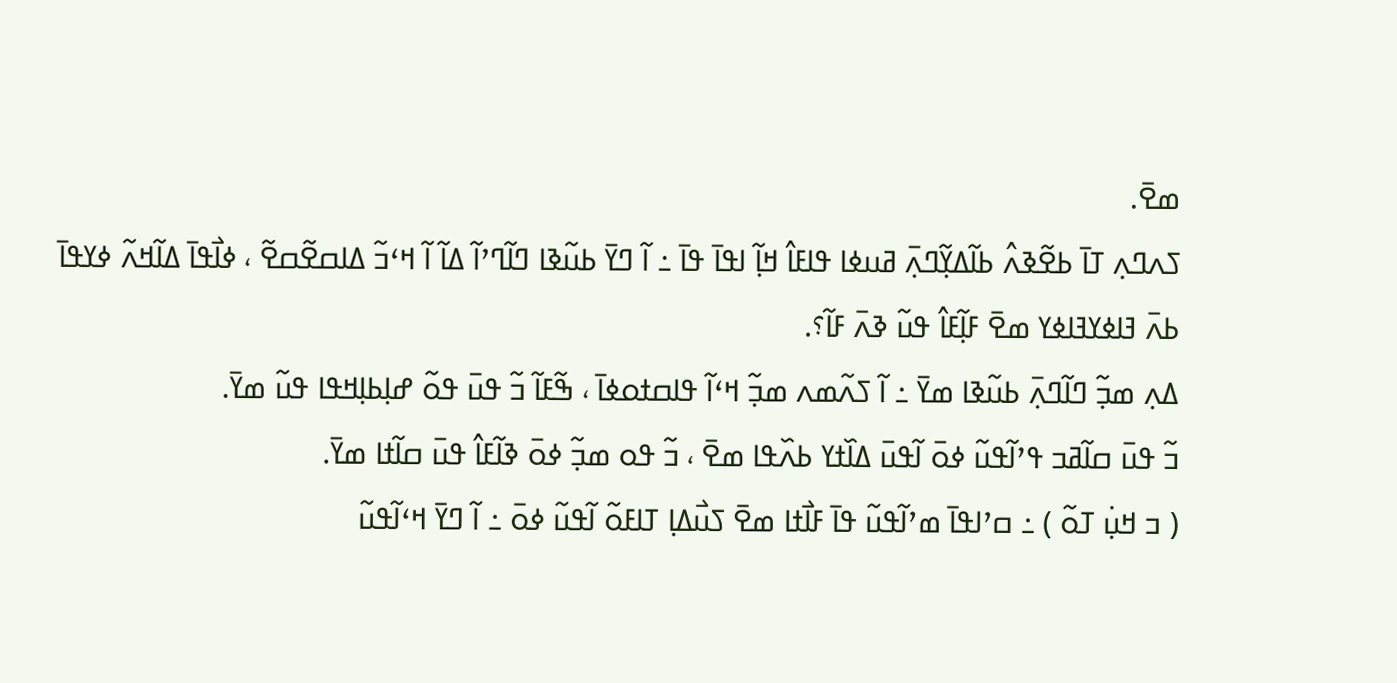ߘߐ߫.
ߖߍߣߍ߲ ߠߊ߫ ߕߐ߬ߢߍ߮ ߕߊ߬ߡߌ߲߬ߣߍ߲߫ ߥߎߦߊ ߟߊߓߊ߮ ߞߊ߲߬ ߊߟߊ߫ ߟߊ߫ ߸ ߊ߬ ߣߌ߫ ߕߎ߬ߢߊ ߣߊ߬ߣߴߊ߬ ߡߊ߬ ߊ߬ ߞߵߏ߬ ߡߊߛߐ߬ߛߐ߬ ، ߦߊ߯ߟߊ߫ ߡߊ߬ߞߍ߬ ߦߌߟߊ߫ ߕߍ߫ ߔߊߦߌߔߊߦߌ ߘߐ߫ ߓߊ߲߬ߓߊ߮ ߟߎ߬ ߢߍ߫ ߓߊ߬؟.
ߡߍ߲ ߘߏ߲߬ ߣߊ߬ߣߍ߲߫ ߕߎ߬ߢߊ ߘߌ߫ ߸ ߊ߬ ߖߍ߬ߘߍ ߘߏ߲߬ ߞߵߊ߬ ߟߊߛߙߋߦߊ߫ ، ߒ߬ߓߊ߬ ߏ߬ ߟߎ߫ ߟߋ߬ ߝߊ߲ߕߊ߲ߞߟߊ ߟߎ߬ ߘߌ߫.
ߏ߬ ߟߎ߫ ߛߊ߬ߥߏ ߟߴߊ߬ߟߎ߬ ߦߋ߫ ߊ߬ߟߎ߫ ߡߊ߰ߙߌ ߕߍ߰ߟߊ ߘߐ߫ ، ߏ߬ ߟߋ ߘߏ߲߬ ߦߋ߫ ߢߊ߬ߓߊ߮ ߟߎ߫ ߛߊ߬ߙߊ ߘߌ߫.
( ߏ ߞߎ߲߭ ߠߋ߬ ) ߸ ߛߴߊߟߊ߫ ߘߴߊ߬ߟߎ߬ ߟߊ߫ ߓߊ߯ߙߊ ߘߐ߫ ߖߎ߯ߡߊ߲ ߠߊߓߋ߬ ߊ߬ߟߎ߬ ߦߋ߫ ߸ ߊ߬ ߣߌ߫ ߞߵߊ߬ߟߎ߬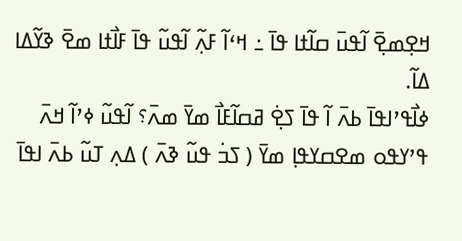ߞߐ߲ߘߐ߲߫ ߊ߬ߟߎ߫ ߛߊ߬ߙߊ ߟߊ߫ ߸ ߞߵߊ߬ ߓߍ߲߬ ߊ߬ߟߎ߬ ߟߊ߫ ߓߊ߯ߙߊ ߘߐ߫ ߢߌ߬ߡߊ ߡߊ߬.
ߦߊ߯ߟߴߊߟߊ߫ ߕߍ߫ ߊ߬ ߟߊ߫ ߖߐ߲߭ ߥߛߊ߬ߓߊ߯ ߘߌ߫ ߘߍ߫؟ ߊ߬ߟߎ߬ ߦߴߊ߬ ߞߍ߫ ߟߴߌߟߋ ߘߐߛߌߟߊ߲ ߘߌ߫ ( ߖߏ߭ ߟߎ߬ ߢߍ߫ ) ߡߍ߲ ߠߎ߬ ߕߍ߫ ߊߟߊ߫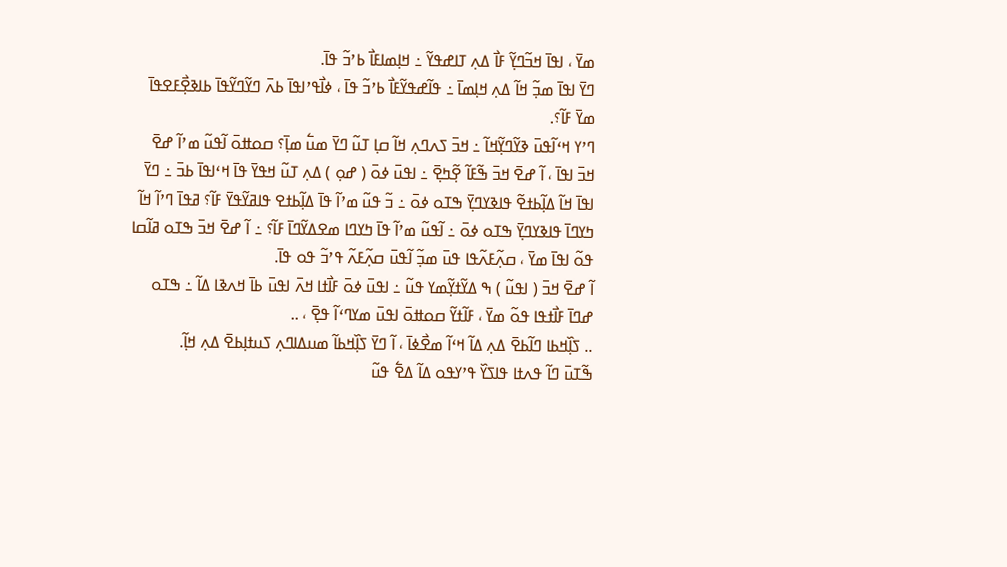ߘߌ߫ ، ߊߟߊ߫ ߞߏ߬ߣߌ߲߬ ߓߊ߯ ߡߍ߲ ߠߊߝߟߌ߬ ߸ ߞߊ߲ߘߊߓߊ߯ ߕߴߏ߬ ߟߊ߫.
ߣߌ߫ ߊߟߊ߫ ߘߏ߲߬ ߞߊ߬ ߡߍ߲ ߞߊ߲ߘߊ߫ ߸ ߟߊ߬ߝߟߌ߬ߓߊ߯ ߕߴߏ߬ ߟߊ߫ ، ߦߊ߯ߟߴߊߟߊ߫ ߕߍ߫ ߣߌ߬ߣߌ߬ߟߊ߫ ߕߊߢߐ߲߯ߓߐߟߊ߫ ߘߌ߫ ߓߊ߬؟.
ߣߴߌ ߞߵߊ߬ߟߎ߫ ߢߌ߬ߣߌ߲߬ߞߊ߬ ߸ ߞߏ߫ ߖߍߣߍ߲ ߞߊ߬ ߛߊ߲ ߠߎ߬ ߣߌ߫ ߘߎ߱ ߘߊ߲߫؟ ߛߋߚߋ߫ ߊ߬ߟߎ߬ ߘߴߊ߬ ߝߐ߫ ߞߏ߫ ߊߟߊ߫ ، ߊ߬ ߝߐ߫ ߞߏ߫ ߒ߬ߓߊ߬ ߐ߲߬ߤߐ߲߫ ߸ ߊߟߎ߫ ߦߋ߫ ( ߝߋ߲ ) ߡߍ߲ ߠߎ߬ ߞߟߌ߫ ߟߊ߫ ߞߵߊߟߊ߫ ߕߏ߫ ߸ ߣߌ߫ ߊߟߊ߫ ߞߊ߬ ߡߊ߲߬ߕߙߐ߬ ߟߊߢߌߣߌ߲߫ ߒߠߋ ߦߋ߫ ߸ ߏ߬ ߟߎ߬ ߘߴߊ߬ ߟߊ߫ ߡߊ߲߬ߕߙߐ ߟߊߥߌ߬ߟߌ߫ ߓߊ߬؟ ߥߟߊ߫ ߣߴߊ߬ ߞߊ߬ ߤߌߣߊ߫ ߟߊߢߌߣߌ߲߫ ߒߠߋ ߦߋ߫ ߸ ߊ߬ߟߎ߬ ߘߴߊ߬ ߟߊ߫ ߤߌߣߊ ߘߐߡߌ߬ߣߊ߫ ߓߊ߬؟ ߸ ߊ߬ ߝߐ߫ ߞߏ߫ ߒߠߋ ߥߊ߬ߛߊ ߟߋ߬ ߊߟߊ߫ ߘߌ߫ ، ߛߍ߲߬ߓߍ߬ߟߊ ߟߎ߫ ߘߏ߲߬ ߊ߬ߟߎ߫ ߛߍ߲߬ߓߍ߬ ߟߴߏ߬ ߟߋ ߟߊ߫.
ߊ߬ ߝߐ߫ ߞߏ߫ ( ߊߟߎ߬ ) ߒ ߡߌ߬ߙߌ߲߬ߘߌ ߟߎ߬ ߸ ߊߟߎ߫ ߦߋ߫ ߓߊ߯ߙߊ ߞߍ߫ ߊߟߎ߫ ߕߊ߫ ߞߍߢߊ ߡߊ߬ ߸ ߒߠߋ ߝߣߊ߫ ߓߊ߯ߙߟߊ ߟߋ߬ ߘߌ߫ ، ߓߊ߬ߙߌ߬ ߛߋߚߋ߫ ߊߟߎ߫ ߘߌߣߵߊ߬ ߟߐ߲߫ ، ..
.. ߖߊ߲߰ߞߕߊ ߣߊ߬ߕߐ߫ ߡߍ߲ ߡߊ߬ ߞߵߊ߬ ߘߐ߯ߦߊ߫ ، ߊ߬ ߣߌ߫ ߖߊ߲߰ߞߕߊ߬ ߘߎߡߊߣߍ߲ ߖߎߙߊ߲ߕߐ߫ ߡߍ߲ ߞߊ߲߬.
ߒ߬ߠߎ߫ ߣߊ߬ ߟߍߙߊ ߟߊߖߌ߰ ߟߴߌߟߋ ߡߊ߬ ߡߐ߱ ߟߎ߬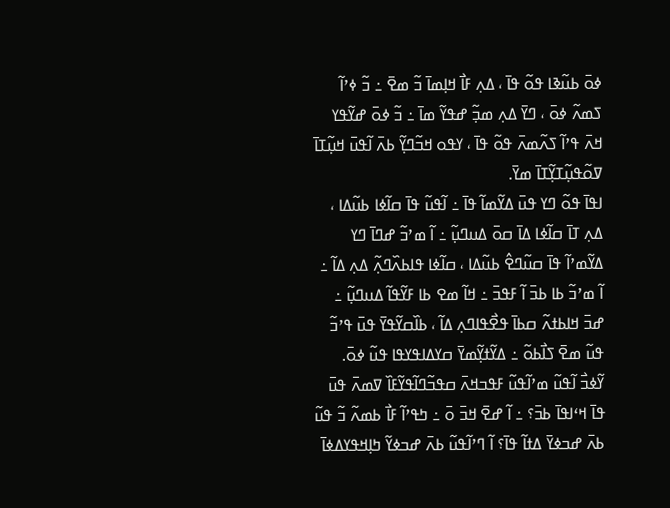ߦߋ߫ ߕߎ߬ߢߊ ߟߋ߬ ߟߊ߫ ، ߡߍ߲ ߓߊ߯ ߞߊ߲ߘߊ߫ ߏ߬ ߘߐ߫ ߸ ߏ߬ ߦߴߊ߬ ߖߘߍ߬ ߦߋ߫ ، ߣߌ߫ ߡߍ߲ ߘߏ߲߬ ߝߟߌ߬ ߘߊ߫ ߸ ߏ߬ ߦߋ߫ ߝߌ߬ߟߌ ߞߍ߫ ߟߴߊ߬ ߖߍ߬ߘߍ߫ ߟߋ߬ ߟߊ߫ ، ߌߟߋ ߞߏ߬ߣߌ߲߬ ߕߍ߫ ߊ߬ߟߎ߫ ߞߎ߲߬ߠߊ߫ ߜߋ߬ߟߎ߲߬ߠߌ߲߬ߠߊ߫ ߘߌ߫.
ߊߟߊ߫ ߟߋ߬ ߣߌ ߟߎ߫ ߡߌ߬ߘߊ߬ ߟߊ߫ ߸ ߊ߬ߟߎ߬ ߟߊ߫ ߛߊ߬ߦߊ ߕߎ߬ߡߊ ، ߡߍ߲ ߠߊ߫ ߛߊ߬ߦߊ ߡߊ߫ ߛߋ߫ ߡߎߣߎ߲߬ ߸ ߊ߬ ߘߴߏ߬ ߝߣߊ߫ ߣߌ ߡߌ߬ߘߴߊ߬ ߟߊ߫ ߛߎ߬ߣߐ߮ ߕߎ߬ߡߊ ، ߛߊ߬ߦߊ ߟߊߕߍ߰ߣߍ߲߬ ߡߍ߲ ߡߊ߬ ߸ ߊ߬ ߘߴߏ߬ ߕߊ ߕߏ߫ ߊ߬ ߓߟߏ߫ ߸ ߞߊ߬ ߘߐ ߕߊ ߓߌ߬ߟߊ߬ ߡߎߣߎ߲߬ ߸ ߝߏ߫ ߞߊߕߙߍ߬ ߛߕߊ߫ ߟߐ߯ߟߊߣߍ߲ ߡߊ߬ ، ߕߊ߰ߛߌ߬ߟߌ߫ ߟߎ߫ ߟߴߏ߬ ߟߎ߬ ߘߐ߫ ߖߊ߯ߕߋ߬ ߸ ߡߌ߬ߙߌ߲߬ߘߌ߫ ߛߌߡߊߟߌߟߊ ߟߎ߬ ߦߋ߫.
ߌ߬ߦߏ߯ ߊ߬ߟߎ߬ ߘߴߊ߬ߟߎ߬ ߓߟߏߞߍ߫ ߛߟߏ߬ߣߊ߬ߟߌ߬ߓߊ߰ ߜߘߍ߫ ߟߎ߫ ߟߊ߫ ߞߵߊߟߊ߫ ߕߏ߫؟ ߸ ߊ߬ ߝߐ߫ ߞߏ߫ ߋ߫ ߸ ߤߟߴߊ߬ ߓߊ߯ ߕߘߍ߬ ߏ߬ ߟߎ߬ ߕߍ߫ ߝߏߦߌ߫ ߡߙߊ߬ ߟߊ߫؟ ߊ߬ ߣߴߊ߬ߟߎ߬ ߕߍ߫ ߝߏߦߌ߬ ߤߊ߲ߞߟߌߡߦߊ߫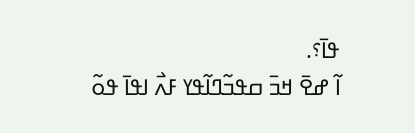ߟߊ߫؟.
ߊ߬ ߝߐ߫ ߞߏ߫ ߛߟߏ߬ߣߊ߬ߟߌ ߓߍ߯ ߊߟߊ߫ ߟߋ߬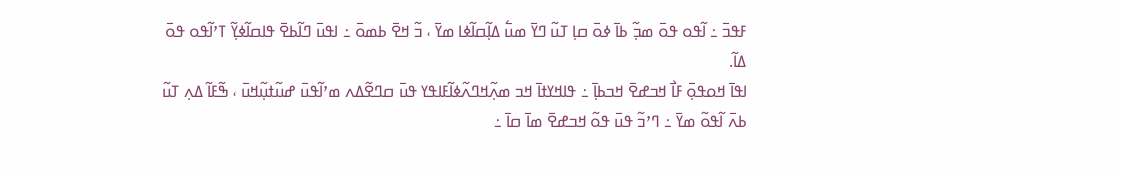ߓߟߏ߫ ߸ ߊ߬ߟߋ ߟߋ߫ ߘߏ߲߬ ߕߊ߫ ߦߋ߫ ߛߊ߲ ߠߎ߬ ߣߌ߫ ߘߎ߱ ߡߊ߲߬ߛߊ߬ߦߊ ߘߌ߫ ، ߏ߬ ߞߐ߫ ߕߘߋ߫ ߸ ߊߟߎ߫ ߣߊ߬ߕߐ߫ ߟߊߛߊ߬ߦߌ߲߬ ߠߴߊ߬ߟߋ ߟߋ߫ ߡߊ߬.
ߊߟߊ߫ ߞߋߟߋ߲߫ ߓߊ߯ ߞߏߝߐ߫ ߞߏߕߊ߲߫ ߸ ߟߊߞߌߙߊ߫ ߞߏ ߘߍ߲߬ߞߣߍ߬ߦߊ߬ߓߊߟߌ ߟߎ߫ ߛߣߐ߬ߡߍ ߘߴߊ߬ߟߎ߫ ߝߎ߬ߙߎ߲߬ߞߎ߫ ، ߒ߬ߓߊ߬ ߡߍ߲ ߠߎ߬ ߕߍ߫ ߊ߬ߟߋ߬ ߘߌ߫ ߸ ߣߴߏ߬ ߟߎ߫ ߟߋ߬ ߞߏߝߐ߫ ߘߊ߫ ߛߊ߫ ߸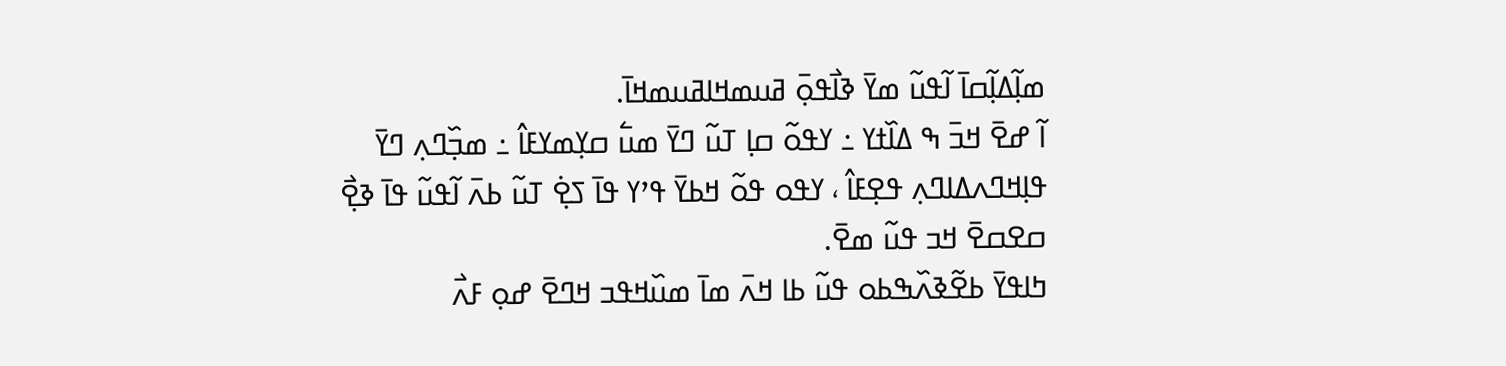ߘߊ߲߬ߡߊ߲߬ߛߊ߫ ߊ߬ߟߎ߬ ߘߌ߫ ߢߊ߯ߟߋ߲߫ ߥߎߘߞߊߥߎߘߞߊ߫.
ߊ߬ ߝߐ߫ ߞߏ߫ ߒ ߡߊ߰ߙߌ ߸ ߌߟߋ߬ ߛߊ߲ ߠߎ߬ ߣߌ߫ ߘߎ߱ ߛߌ߲ߘߌߓߊ߮ ߸ ߘߏ߲߰ߣߍ߲ ߣߌ߫ ߟߊ߲ߞߣߍߡߊߣߍ߲ ߟߐ߲ߓߊ߮ ، ߌߟߋ ߟߋ߬ ߞߕߌ߫ ߟߴߌ ߟߊ߫ ߖߐ߲߭ ߠߎ߬ ߕߍ߫ ߊ߬ߟߎ߬ ߟߊ߫ ߢߐ߲߯ ߛߐߛߐ߫ ߞߏ ߟߎ߬ ߘߐ߫.
ߤߊߟߌ߫ ߕߐ߬ߢߍ߰ߒߕߋ ߟߎ߬ ߕߊ ߞߍ߫ ߘߊ߫ ߘߎ߰ߞߟߏ ߞߣߐ߫ ߝߋ߲ ߓߍ߯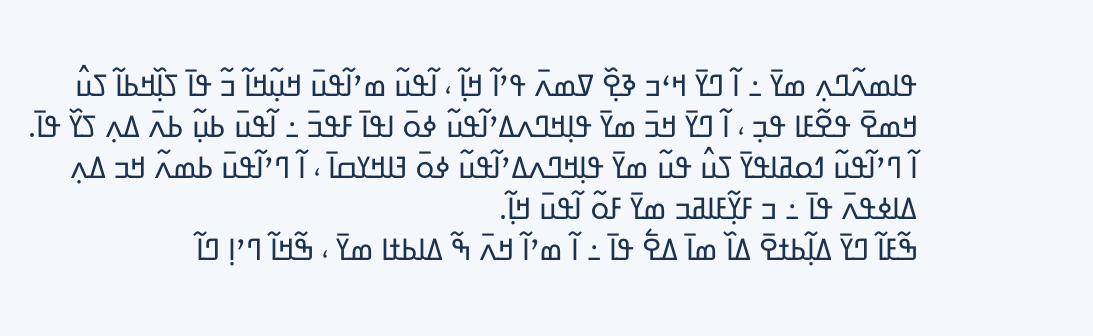ߟߊߘߍ߬ߣߍ߲ ߘߌ߫ ߸ ߊ߬ ߣߌ߫ ߞߵߏ ߢߐ߲߰ ߜߘߍ߫ ߟߴߊ߬ ߞߊ߲߬ ، ߊ߬ߟߎ߬ ߘߴߊ߬ߟߎ߫ ߞߎ߲߬ߞߊ߬ ߏ߬ ߟߊ߫ ߖߊ߲߰ߞߕߊ߬ ߖߎ߮ ߞߘߐ߫ ߟߐ߬ߓߊ ߟߏ߲ ، ߊ߬ ߣߌ߫ ߞߏ߫ ߘߌ߫ ߟߊ߲ߞߣߍߡߴߊ߬ߟߎ߬ ߦߋ߫ ߊߟߊ߫ ߓߟߏ߫ ߸ ߊ߬ߟߎ߫ ߕߎ߲߬ ߕߍ߫ ߡߍ߲ ߖߌ߰ ߟߊ߫.
ߊ߬ ߣߴߊ߬ߟߎ߬ ߗߋߥߊߟߌ߫ ߖߎ߮ ߟߎ߬ ߘߌ߫ ߟߊ߲ߞߣߍߡߴߊ߬ߟߎ߬ ߦߋ߫ ߔߊߞߌߛߊ߫ ، ߊ߬ ߣߴߊ߬ߟߎ߫ ߕߘߍ߬ ߞߏ ߡߍ߲ ߡߊߦߟߍ߫ ߟߊ߫ ߸ ߏ ߓߌ߲߬ߓߊߥߏ ߘߌ߫ ߓߋ߬ ߊ߬ߟߎ߫ ߞߊ߲߬.
ߒ߬ߓߊ߬ ߣߌ߫ ߡߊ߲߬ߕߙߐ߫ ߡߊ߰ ߘߊ߫ ߡߐ߱ ߟߊ߫ ߸ ߊ߬ ߘߴߊ߬ ߞߍ߫ ߒ߬ ߡߊߕߙߊ ߘߌ߫ ، ߒ߬ߞߊ߬ ߣߴߊ߲ ߣߊ߬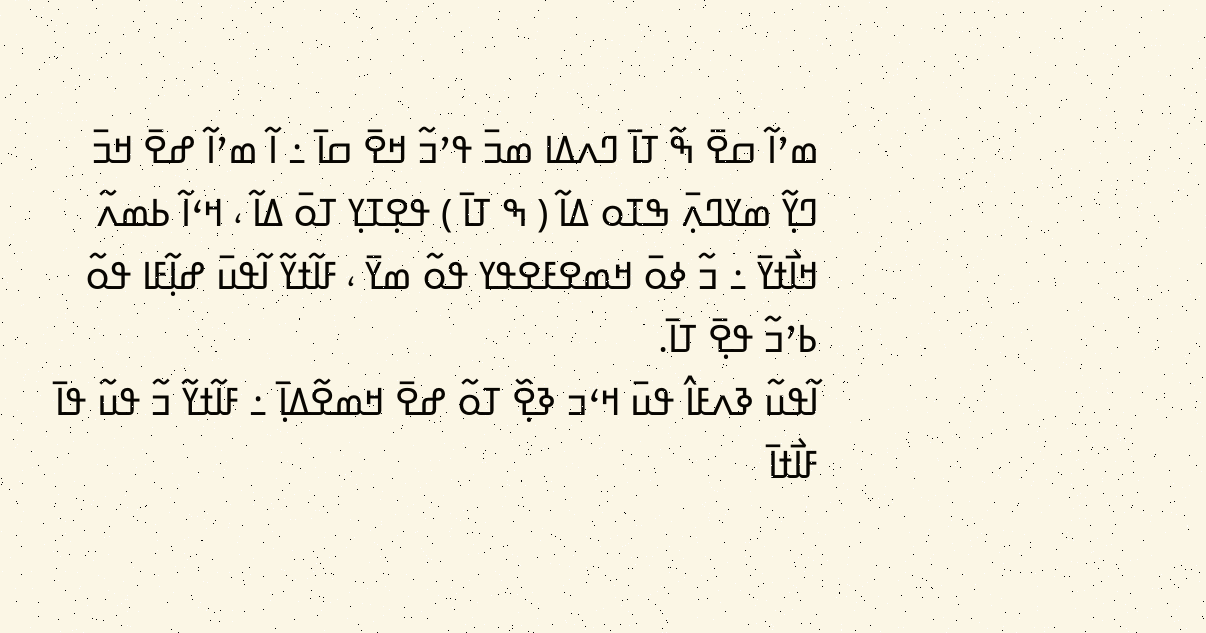ߘߴߊ߬ ߛߐ߫ ߒ߬ ߠߊ߫ ߣߍߡߊ ߘߏ߫ ߟߴߏ߬ ߞߐ߫ ߛߊ߫ ߸ ߊ߬ ߘߴߊ߬ ߝߐ߫ ߞߏ߫ ߣߌ߲߬ ߘߌߣߍ߲߫ ߒߠߋ ߡߊ߬ ( ߒ ߠߊ߫ ) ߟߐ߲ߠߌ߲ ߠߋ߫ ߡߊ߬ ، ߞߵߊ߬ ߕߘߍ߬ ߞߊ߯ߙߌ߫ ߸ ߏ߬ ߦߋ߫ ߞߘߐߓߐߟߌ ߟߋ߬ ߘߌ߫ ، ߓߊ߬ߙߌ߬ ߊ߬ߟߎ߫ ߝߊ߲߬ߓߊ ߟߋ߬ ߕߴߏ߬ ߟߐ߲߫ ߠߊ߫.
ߊ߬ߟߎ߬ ߢߍߓߊ߮ ߟߎ߫ ߞߵߏ ߢߐ߲߰ ߠߋ߬ ߝߐ߫ ߞߘߐ߬ߡߊ߲߫ ߸ ߓߊ߬ߙߌ߬ ߏ߬ ߟߎ߬ ߟߊ߫ ߓߊ߯ߙߊ߫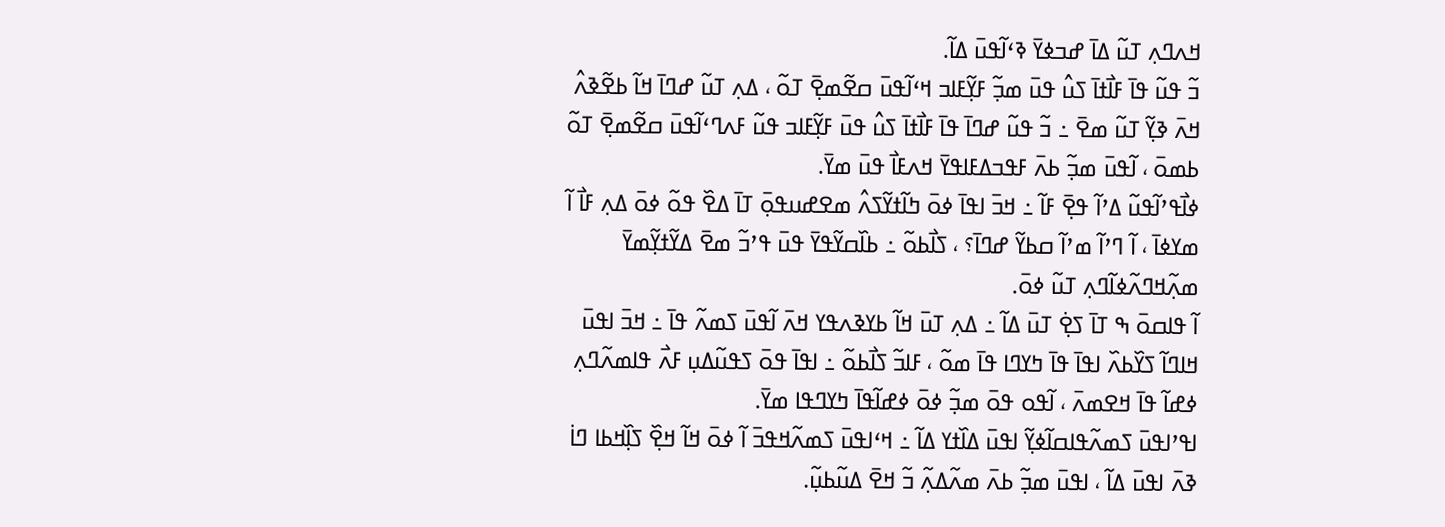ߞߍߣߍ߲ ߠߎ߬ ߡߊ߫ ߝߏߦߌ߫ ߢߵߊ߬ߟߎ߫ ߡߊ߬.
ߏ߬ ߟߎ߬ ߟߊ߫ ߓߊ߯ߙߊ߫ ߖߎ߮ ߟߎ߫ ߘߏ߲߬ ߓߌ߲߬ߓߊߏ ߞߵߊ߬ߟߎ߫ ߛߐ߬ߘߐ߲߫ ߠߋ߬ ، ߡߍ߲ ߠߎ߬ ߝߣߊ߫ ߞߊ߬ ߕߐ߬ߢߍ߮ ߞߍ߫ ߢߌ߲߬ ߠߎ߬ ߘߐ߫ ߸ ߏ߬ ߟߎ߬ ߝߣߊ߫ ߟߊ߫ ߓߊ߯ߙߊ߫ ߖߎ߮ ߟߎ߫ ߓߌ߲߬ߓߊߏ ߟߎ߬ ߓߍߣߵߊ߬ߟߎ߫ ߛߐ߬ߘߐ߲߫ ߠߋ߬ ߕߘߋ߫ ، ߊ߬ߟߎ߫ ߘߏ߲߬ ߕߍ߫ ߓߟߏߡߓߊߟߌ߫ ߞߍߓߊ߯ ߟߎ߫ ߘߌ߫.
ߦߊ߯ߟߴߊ߬ߟߎ߬ ߡߴߊ߬ ߟߐ߲߫ ߓߊ߬ ߸ ߞߏ߫ ߊߟߊ߫ ߦߋ߫ ߤߊ߬ߙߌ߬ߖߍ߮ ߘߐߝߎߟߋ߲߫ ߠߊ߫ ߡߐ߰ ߟߋ߬ ߦߋ߫ ߡߍ߲ ߓߊ߯ ߊ߬ ߘߌߦߊ߫ ، ߊ߬ ߣߴߊ߬ ߘߴߊ߬ ߛߕߌ߬ ߝߣߊ߫؟ ، ߖߊ߯ߕߋ߬ ߸ ߕߊ߰ߛߌ߬ߟߌ߫ ߟߎ߫ ߟߴߏ߬ ߘߐ߫ ߡߌ߬ߙߌ߲߬ߘߌ߫ ߘߍ߲߬ߞߣߍ߬ߦߊ߬ߣߍ߲ ߠߎ߬ ߦߋ߫.
ߊ߬ ߟߊߛߋ߫ ߒ ߠߊ߫ ߖߐ߲߭ ߠߎ߫ ߡߊ߬ ߸ ߡߍ߲ ߠߎ߫ ߞߊ߬ ߕߌߢߍߟߌ ߞߍ߫ ߊ߬ߟߎ߫ ߖߘߍ߬ ߟߊ߫ ߸ ߞߏ߫ ߊߟߎ߫ ߞߊߣߊ߬ ߖߌ߰ߕߍ߰ ߊߟߊ߫ ߟߊ߫ ߤߌߣߊ ߟߊ߫ ߘߋ߬ ، ߓߊߏ߬ ߖߊ߯ߕߋ߬ ߸ ߊߟߊ߫ ߟߋ߫ ߖߟߎ߬ߡߎ߲ ߓߍ߯ ߟߊߘߍ߬ߣߍ߲ ߦߝߊ߬ ߟߊ߫ ߞߐߘߍ߫ ، ߊ߬ߟߋ ߟߋ߫ ߘߏ߲߬ ߦߋ߫ ߦߝߊ߬ߟߊ߫ ߤߌߣߟߊ ߘߌ߫.
ߊߟߴߊߟߎ߫ ߖߘߍ߬ߟߊߛߊ߬ߦߌ߲߬ ߊߟߎ߫ ߡߊ߰ߙߌ ߡߊ߬ ߸ ߞߵߊߟߎ߫ ߖߘߍ߬ߞߟߏ߫ ߊ߬ ߦߋ߫ ߞߊ߬ ߞߐ߲߰ ߖߊ߲߰ߞߕߊ ߣߊ߭ ߢߍ߫ ߊߟߎ߫ ߡߊ߬ ، ߊߟߎ߫ ߘߏ߲߬ ߕߍ߫ ߘߍ߬ߡߍ߲߬ ߏ߬ ߞߐ߫ ߡߎ߬ߕߎ߲߬.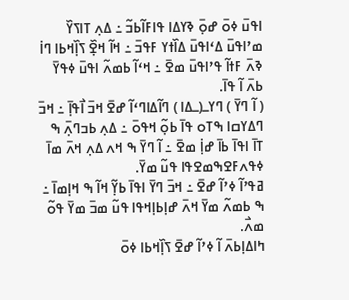ߊߟߎ߫ ߦߋ߫ ߝߋ߲߫ ߢߌߡߊ ߟߊߓߊ߬ߕߏ߬ ߸ ߡߍ߲ ߠߊߖߌ߰ ߘߴߊߟߎ߫ ߡߵߊߟߎ߫ ߡߊ߰ߙߌ ߓߟߏ߫ ߸ ߞߊ߬ ߞߐ߲߰ ߖߊ߲߰ߞߕߊ ߣߊ߭ ߢߍ߫ ߓߙߊ߬ ߟߴߊߟߎ߫ ߘߐ߫ ߸ ߞߵߊ߬ ߕߘߍ߬ ߊߟߎ߫ ߦߟߌ߫ ߕߍ߫ ߊ߬ ߟߊ߫.
( ߊ߬ ߣߌ߫ ) ߣߌߺ(ߺߡߊ ) ߣߊ߬ߡߊߣߵߊ߬ ߝߐ߫ ߞߏ߫ ߊ߯ߟߊ߲߫ ߸ ߞߏ߫ ߣߡߌߛߊ ߒߠߋ ߟߊ߫ ߕߋ߲߬ ߞߟߋ߫ ߸ ߡߍ߲ ߕߏߣߍ߲߫ ߒ ߠߊ߫ ߊߟߊ߫ ߕߊ߫ ߝߊ߲߭ ߘߐ߫ ߸ ߊ߬ ߣߌ߫ ߒ ߞߍ ߡߍ߲ ߞߍ߫ ߘߊ߫ ߦߟߍߓߐߒߘߐߟߊ ߟߎ߬ ߘߌ߫.
ߥߟߴߊ߬ ߦߴߊ߬ ߝߐ߫ ߸ ߞߏ߫ ߣߌ߫ ߊߟߊ߫ ߕߌ߲߬ ߞߊ߬ ߒ ߞߊ߲ߘߊ߫ ߸ ߒ ߕߘߍ߬ ߘߌ߫ ߞߍ߫ ߝߊ߲ߕߊ߲ߞߟߊ ߟߎ߬ ߘߏ߫ ߘߌ߫ ߟߋ߬ ߘߍ߯.
ߤߊߡߊ߲ߕߍ߫ ߊ߬ ߦߴߊ߬ ߝߐ߫ ߖߊ߲߰ߞߕߊ ߦߋ߫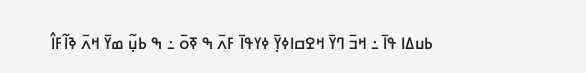ߕߎߡߊ ߟߊ߫ ߸ ߞߏ߫ ߣߌ߫ ߞߐߛߊߦߌ߲߫ ߦߌߟߊ߫ ߓߍ߫ ߒ ߧߋ߫ ߸ ߒ ߕߎ߲߬ ߘߌ߫ ߞߍ߫ ߢߊ߬ߓߊ߮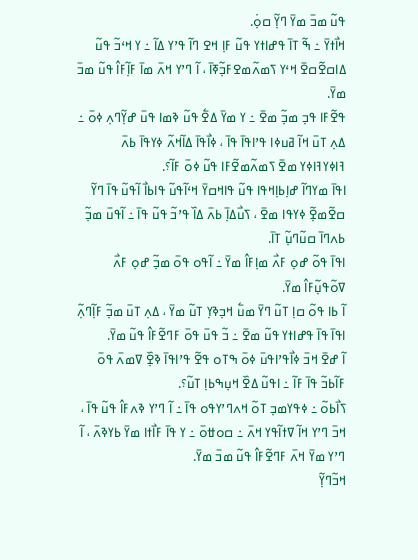ߟߎ߬ ߘߏ߫ ߘߌ߫ ߣߌ߲߬ ߛߋ߲߭.
ߞߊ߯ߙߌ߫ ߸ ߒ߬ ߠߊ߫ ߟߝߊߙߌ ߟߎ߬ ߓߊ߲ ߞߐ ߣߊ߬ ߟߴߌ ߡߊ߬ ߸ ߌ ߞߵߏ߬ ߟߎ߬ ߡߊߛߐ߬ߛߐ߫ ߞߵߌ ߖߘߍ߬ߘߐߓߏ߲߬ߧߊ߫ ، ߊ߬ ߣߴߌ ߞߍ߫ ߘߊ߫ ߓߊ߲߬ߓߊ߮ ߟߎ߬ ߘߏ߫ ߘߌ߫.
ߟߐ߬ߓߊ ߟߏ߲ ߘߏ߲߬ ߘߐ߫ ߸ ߌ ߘߌ߫ ߡߐ߱ ߟߎ߬ ߢߘߊ ߟߎ߫ ߝߌ߲߬ߣߍ߲ ߦߋ߫ ߸ ߡߍ߲ ߠߎ߫ ߞߊ߬ ߥߎߦߊ ߟߴߊߟߊ߫ ߟߊ߫ ، ߦߊ߯ߟߊ߫ ߡߊ߬ߞߍ߬ ߦߌߟߊ߫ ߕߍ߫ ߔߊߦߌߔߊߦߌ ߘߐ߫ ߖߘߍ߬ߘߐ߬ߓߊ ߟߎ߬ ߦߋ߫ ߓߊ߬؟.
ߊߟߊ߫ ߘߌߣߊ߬ ߝߊ߲ߕߊ߲ߞߟߊ ߟߎ߬ ߟߊߞߛߌ߫ ߞߵߊ߬ߟߎ߬ ߟߊߕߊ߯ ߊ߬ߟߎ߬ ߟߊ߫ ߣߌ߬ ߛߐ߬ߘߐ߲߬ ߦߌߟߊ ߘߐ߫ ، ߖߎ߯ߡߊ߲߫ ߕߍ߫ ߡߊ߰ ߟߴߏ߬ ߟߎ߬ ߟߊ߫ ߸ ߊ߬ߟߎ߫ ߘߏ߲߬ ߕߍߣߊ߫ ߛߎ߬ߣߎ߲߬ ߠߊ߫.
ߊߟߊ߫ ߟߋ߬ ߝߋ߲ ߓߍ߯ ߘߊ߲ߓߊ߮ ߘߌ߫ ߸ ߊ߬ߟߋ ߟߋ߫ ߘߏ߲߬ ߝߋ߲ ߓߍ߯ ߜߋ߬ߟߎ߲߬ߓߊ߮ ߘߌ߫.
ߊ߬ ߕߊ ߟߋ߬ ߛߊ߲ ߠߎ߬ ߣߌ߫ ߘߎ߱ ߞߏ߲ߢߌ߲ ߠߎ߬ ߘߌ߫ ، ߡߍ߲ ߠߎ߫ ߘߏ߲߬ ߓߊ߲߬ߣߍ߲߬ ߊߟߊ߫ ߟߊ߫ ߟߝߊߙߌ ߟߎ߬ ߘߐ߫ ߸ ߏ߬ ߟߎ߫ ߟߋ߫ ߓߣߐ߬ߓߊ߮ ߟߎ߬ ߘߌ߫.
ߊ߬ ߝߐ߫ ߞߏ߫ ߦߊ߯ߟߴߊߟߎ߫ ߦߋ߫ ߒߠߋ ߟߐ߬ ߟߴߊߟߊ߫ ߢߐ߲߰ ߜߘߍ߫ ߟߋ߫ ߓߊ߬ߕߏ߬ ߟߊ߫ ߓߊ߬ ߸ ߊߟߎ߬ ߡߐ߰ ߞߎ߲ߒߕߊ߲ ߠߎ߬؟.
ߖߊ߯ߕߋ߬ ߸ ߦߟߌߘߏ߲ ߠߋ߬ ߞߍߣߴߌߟߋ ߟߊ߫ ߸ ߊ߬ ߣߴߌ ߢߍߓߊ߮ ߟߎ߬ ߟߊ߫ ، ߞߏ߫ ߣߴߌ ߞߊ߬ ߜߙߊ߬ߟߌ ߞߍ߫ ߸ ߛߋߚߋ߫ ߸ ߌ ߟߊ߫ ߓߊ߯ߙߊ ߘߌ߫ ߕߌߢߍ߫ ، ߊ߬ ߣߴߌ ߘߌ߫ ߞߍ߫ ߓߣߐ߬ߓߊ߮ ߟߎ߬ ߘߏ߫ ߘߌ߫.
ߞߏ߬ߣߌ߲߬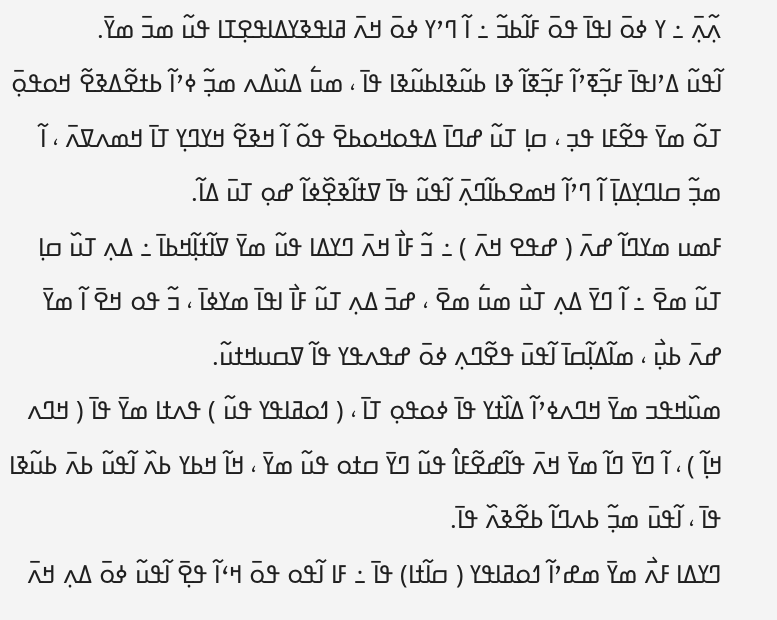ߍ߲߬ߍ߲߫ ߸ ߌ ߦߋ߫ ߊߟߊ߫ ߟߋ߫ ߓߊ߬ߕߏ߬ ߸ ߊ߬ ߣߴߌ ߦߋ߫ ߞߍ߫ ߥߊߟߢߌߡߊߟߐ߲ߠߊ ߟߎ߬ ߘߏ߫ ߘߌ߫.
ߊ߬ߟߎ߬ ߡߴߊߟߊ߫ ߓߏ߲߬ߧߴߊ߬ ߓߏ߲߬ߧߊ߬ ߢߊ ߕߎ߬ߢߊߕߎ߬ߢߊ ߟߊ߫ ، ߘߎ߱ ߡߎ߰ߡߍ ߘߏ߲߬ ߦߴߊ߬ ߕߙߐ߬ߡߢߐ߬ ߞߋߟߋ߲߫ ߠߋ߬ ߘߌ߫ ߟߐ߬ߓߊ ߟߏ߲ ، ߛߊ߲ ߠߎ߬ ߝߣߊ߫ ߡߟߋߞߋߕߐ߫ ߟߋ߬ ߊ߬ ߞߢߐ߬ ߞߌߣߌ߲ ߠߊ߫ ߞߘߍߜߍ߫ ، ߊ߬ ߘߏ߲߬ ߛߊߣߌ߲ߡߊ߲߫ ߊ߬ ߣߴߊ߬ ߞߘߐߕߊ߬ߣߍ߲߫ ߊ߬ߟߎ߬ ߟߊ߫ ߜߙߊ߬ߢߐ߲߰ߦߊ߬ ߝߋ߲ ߠߎ߫ ߡߊ߬.
ߓߘߎ ߘߌߣߊ߬ ߝߍ߫ ( ߝߟߐ ߞߍ߫ ) ߸ ߏ߬ ߓߊ߯ ߞߍ߫ ߣߌߡߊ ߟߎ߬ ߘߌ߫ ߜߊ߬ߙߊ߲߬ߞߕߊ߫ ߸ ߡߍ߲ ߠߎ߰ ߛߊ߲ ߠߎ߬ ߘߐ߫ ߸ ߊ߬ ߣߌ߫ ߡߍ߲ ߠߎ߯ ߘߎ߱ ߘߐ߫ ، ߝߏ߫ ߡߍ߲ ߠߎ߬ ߓߊ߯ ߊߟߊ߫ ߘߌߦߊ߫ ، ߏ߬ ߟߋ ߞߐ߫ ߊ߬ ߘߌ߫ ߝߍ߫ ߕߎ߲߯ ، ߘߊ߬ߡߊ߲߬ߛߊ߫ ߊ߬ߟߎ߫ ߟߐ߬ߣߍ߲ ߦߋ߫ ߝߟߍߟߌ ߟߊ߬ ߜߛߎߞߙߎ߬.
ߘߎ߰ߞߟߏ ߘߌ߫ ߞߣߍߦߴߊ߬ ߡߊ߰ߙߌ ߟߊ߫ ߦߋߟߋ߲ ߠߊ߫ ، ( ߗߋߥߊߟߌ ߟߎ߬ ) ߟߍߙߊ ߘߌ߫ ߟߊ߫ ( ߞߣߍ ߞߊ߲߬ ) ، ߊ߬ ߣߌ߫ ߣߊ߬ ߘߌ߫ ߞߍ߫ ߟߊ߬ߝߐ߬ߓߊ߮ ߟߎ߬ ߣߌ߫ ߛߙߋ ߟߎ߬ ߘߌ߫ ، ߞߊ߬ ߞߕߌ ߕߍ߰ ߊ߬ߟߎ߬ ߕߍ߫ ߕߎ߬ߢߊ ߟߊ߫ ، ߊ߬ߟߎ߫ ߘߏ߲߬ ߕߍߣߊ߬ ߕߐ߬ߢߍ߰ ߟߊ߫.
ߣߌߡߊ ߓߍ߯ ߘߌ߫ ߘߝߴߊ߬ ߗߋߥߊߟߌ ( ߛߊ߬ߙߊ) ߟߊ߫ ߸ ߓߊ ߊ߬ߟߋ ߟߋ߫ ߞߵߊ߬ ߟߐ߲߫ ߊ߬ߟߎ߬ ߦߋ߫ ߡߍ߲ ߞߍ߫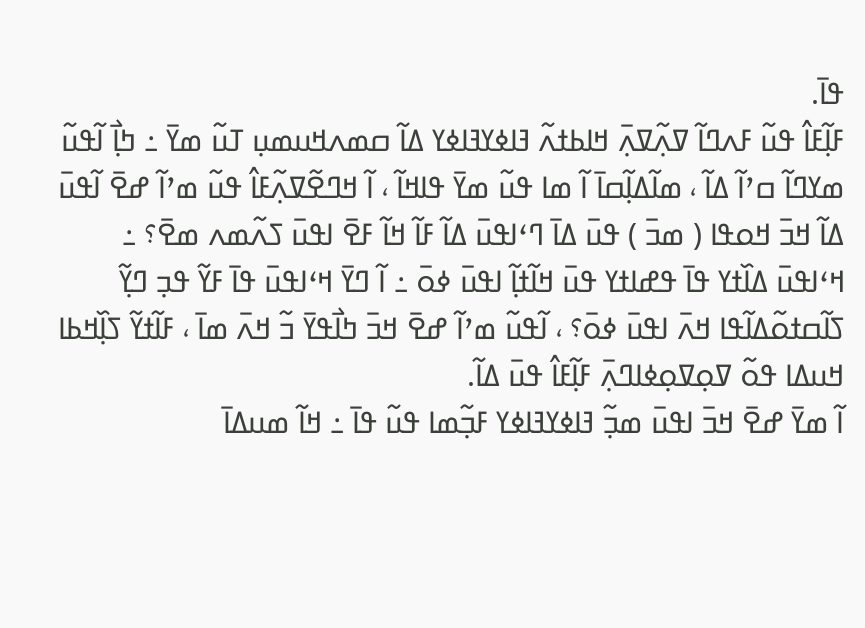ߟߊ߫.
ߓߊ߲߬ߓߊ߮ ߟߎ߬ ߓߍߣߊ߬ ߜߍ߲߬ߜߍ߲߫ ߞߊߕߙߍ߬ ߔߊߦߌߔߊߦߌ ߡߊ߬ ߛߘߍߞߎߘߎ߲ ߠߎ߬ ߘߌ߫ ߸ ߤߊ߲߯ ߊ߬ߟߎ߬ ߘߌߣߊ߬ ߛߴߊ߬ ߡߊ߬ ، ߘߊ߬ߡߊ߲߬ߛߊ߫ ߊ߬ ߘߊ ߟߎ߬ ߘߌ߫ ߟߊߞߊ߬ ، ߊ߬ ߞߣߐ߬ߜߍ߲߬ߓߊ߮ ߟߎ߬ ߘߴߊ߬ ߝߐ߫ ߊ߬ߟߎ߫ ߡߊ߬ ߞߏ߫ ߞߋߟߊ ( ߘߏ߫ ) ߟߎ߫ ߡߊ߫ ߣߵߊߟߎ߫ ߡߊ߬ ߓߊ߬ ߞߊ߬ ߓߐ߫ ߊߟߎ߫ ߖߍ߬ߘߍ ߘߐ߫؟ ߸ ߞߵߊߟߎ߫ ߡߊ߰ߙߌ ߟߊ߫ ߟߝߊߙߌ ߟߎ߫ ߞߊ߬ߙߊ߲߬ ߊߟߎ߫ ߦߋ߫ ߸ ߊ߬ ߣߌ߫ ߞߵߊߟߎ߫ ߟߊ߫ ߓߌ߬ ߟߏ߲ ߣߌ߲߬ ߖߊ߬ߛߙߋ߬ߡߊ߬ߟߊ ߞߍ߫ ߊߟߎ߫ ߦߋ߫؟ ، ߊ߬ߟߎ߬ ߘߴߊ߬ ߝߐ߫ ߞߏ߫ ߤߊ߯ߟߌ߫ ߏ߬ ߞߍ߫ ߘߊ߫ ، ߓߊ߬ߙߌ߬ ߖߊ߲߰ߞߕߊ ߞߎߡߊ ߟߋ߬ ߜߋ߲ߜߋ߲ߦߊߣߍ߲߫ ߓߊ߲߬ߓߊ߮ ߟߎ߫ ߡߊ߬.
ߊ߬ ߘߌ߫ ߝߐ߫ ߞߏ߫ ߊߟߎ߫ ߘߏ߲߬ ߔߊߦߌߔߊߦߌ ߓߏ߲߬ߘߊ ߟߎ߬ ߟߊ߫ ߸ ߞߊ߬ ߘߎߡߊ߫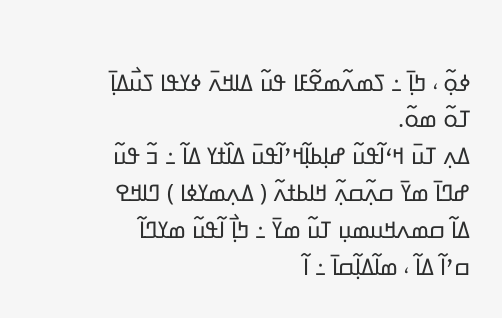ߦߋ߲߬ ، ߤߊ߲߫ ߸ ߖߘߍ߬ߘߐ߬ߓߊ ߟߎ߬ ߡߊߞߍ߫ ߦߌߟߊ ߖߎ߯ߡߊ߲߫ ߠߋ߬ ߘߋ߬.
ߡߍ߲ ߠߎ߫ ߞߵߊ߬ߟߎ߬ ߝߊ߲ߕߊ߲߬ߞߴߊ߬ߟߎ߫ ߡߊ߰ߙߌ ߡߊ߬ ߸ ߏ߬ ߟߎ߬ ߝߣߊ߫ ߘߌ߫ ߛߍ߲߬ߛߍ߲߬ ߞߊߕߙߍ߬ ( ߡߍ߲ߘߌߦߊ ) ߣߊߞߐ ߡߊ߬ ߛߘߍߞߎߘߎ߲ ߠߎ߬ ߘߌ߫ ߸ ߤߊ߲߯ ߊ߬ߟߎ߬ ߘߌߣߊ߬ ߛߴߊ߬ ߡߊ߬ ، ߘߊ߬ߡߊ߲߬ߛߊ߫ ߸ ߊ߬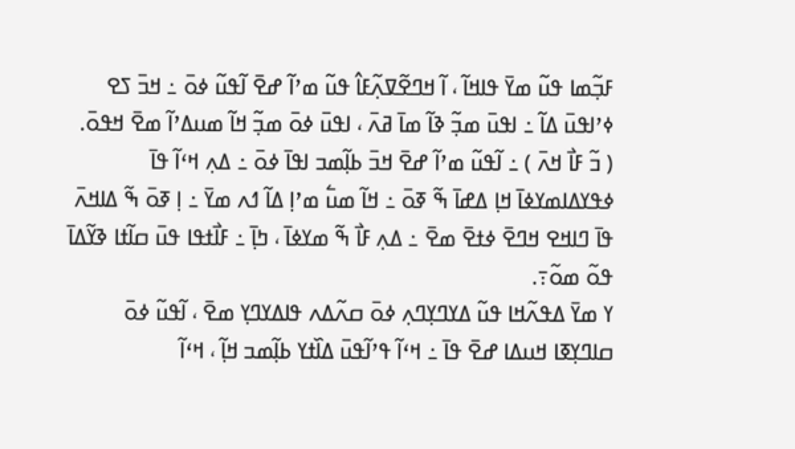ߓߏ߲߬ߘߊ ߟߎ߬ ߘߌ߫ ߟߊߞߊ߬ ، ߊ߬ ߞߣߐ߬ߜߍ߲߬ߓߊ߮ ߟߎ߬ ߘߴߊ߬ ߝߐ߫ ߊ߬ߟߎ߬ ߦߋ߫ ߸ ߞߏ߫ ߖߐ ߦߴߊߟߎ߫ ߡߊ߬ ߸ ߊߟߎ߫ ߘߏ߲߬ ߢߊ߬ ߘߊ߫ ߥߍ߫ ، ߊߟߎ߫ ߦߋ߫ ߘߏ߲߬ ߞߊ߬ ߘߎߡߴߊ߬ ߘߐ߫ ߞߟߋ߫.
( ߏ߬ ߓߊ߯ ߞߍ߫ ) ߸ ߊ߬ߟߎ߬ ߘߴߊ߬ ߝߐ߫ ߞߏ߫ ߕߊ߲߬ߘߏ ߊߟߊ߫ ߦߋ߫ ߸ ߡߍ߲ ߞߵߊ߬ ߟߊ߫ ߦߟߌߡߊߘߌߦߊ߫ ߞߊ߲ ߡߝߊ߫ ߒ߬ ߧߋ߫ ߸ ߞߊ߬ ߘߎ߱ ߘߴߊ߲ ߡߊ߬ ߗߍ ߘߌ߫ ߸ ߊ߲ ߧߋ߫ ߒ߬ ߡߊߞߍ߫ ߟߊ߫ ߣߊߞߐ ߞߣߐ߫ ߦߙߐ߫ ߘߐ߫ ߸ ߡߍ߲ ߓߊ߯ ߒ߬ ߘߌߦߊ߫ ، ߤߊ߲߫ ߸ ߓߊ߯ߙߟߊ ߟߎ߫ ߛߊ߬ߙߊ ߢߌ߬ߡߊ߫ ߟߋ߬ ߘߋ߬߹.
ߌ ߘߌ߫ ߡߟߍ߬ߞߊ ߟߎ߬ ߡߌߣߌ߲ߣߍ߲ ߦߋ߫ ߛߍ߬ߡߍ ߟߊߡߌߣߌ߲ ߘߐ߫ ، ߊ߬ߟߎ߬ ߦߋ߫ ߛߊߣߌ߲ߧߊ ߞߎߡߊ ߝߐ߫ ߟߊ߫ ߸ ߞߵߊ߬ ߟߴߊ߬ߟߎ߫ ߡߊ߰ߙߌ ߕߊ߲߬ߘߏ ߞߊ߲߬ ، ߞߵߊ߬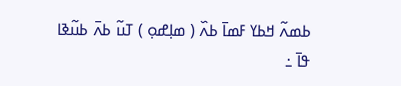ߕߘߍ߬ ߞߕߌ ߓߘߊ߫ ߕߍ߰ ( ߘߊ߲ߝߋ߲ ) ߠߎ߬ ߕߍ߫ ߕߎ߬ߢߊ ߟߊ߫ ߸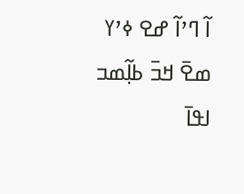ߊ߬ ߣߴߊ߬ ߝߐ ߦߴߌ ߘߐ߫ ߞߏ߫ ߕߊ߲߬ߘߏ ߊߟߊ߫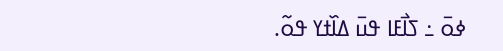ߦߋ߫ ߸ ߖߊ߯ߓߊ ߟߎ߫ ߡߊ߰ߙߌ ߟߋ߬.